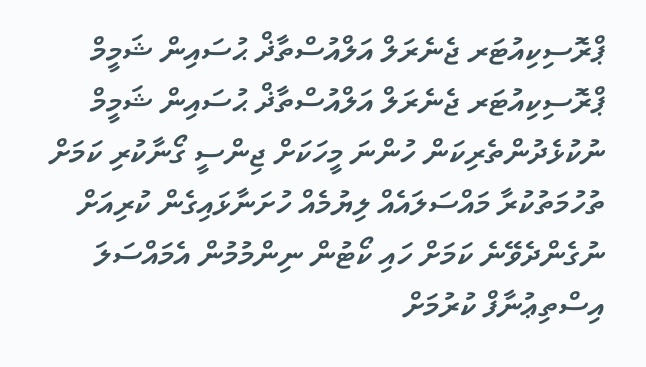ޕްރޮސިކިއުޓަރ ޖެނެރަލް އަލްއުސްތާޛް ޙުސައިން ޝަމީމް
ޕްރޮސިކިއުޓަރ ޖެނެރަލް އަލްއުސްތާޛް ޙުސައިން ޝަމީމް
ނުކުޅެދުންތެރިކަން ހުންނަ މީހަކަށް ޖިންސީ ގޯނާކުރި ކަމަށް ތުހުމަތުކުރާ މައްސަލައެއް ލިޔުމެއް ހުށަނާޅައިގެން ކުރިއަށް ނުގެންދެވޭނެ ކަމަށް ހައި ކޯޓުން ނިންމުމުން އެމައްސަލަ އިސްތިޢުނާފް ކުރުމަށް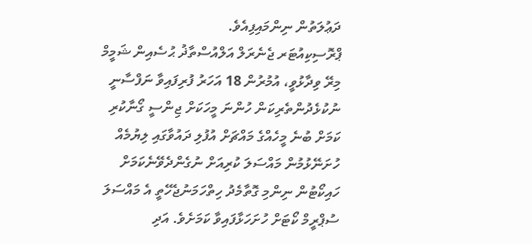ދަޢުލަތުން ނިންމައިފިއެވެ.
ޕްރޮސިކިއުޓަރ ޖެނެރަލް އަލްއުސްތާޛު ޙުސެއިން ޝަމީމް މިރޭ ވިދާޅުވީ، އުމުރުން 18 އަހަރު ފުރިފައިވާ ނަފްސާނީ ނުކުޅެދުންތެރިކަން ހުންނަ މީހަކަށް ޖިންސީ ގޯނާކުރި ކަމަށް ބުނެ މީހެއްގެ މައްޗަށް އުފުލި ދައުވާގައި ލިޔުމެއް ހުށަނޭޅުމުން މައްސަލަ ކުރިއަށް ނުގެންދެވޭނެކަމަށް ހައިކޯޓުން ނިންމި ގޮތާމެދު ހިތްހަމަނުޖެހޭތީ އެ މައްސަލަ ސުޕްރީމް ކޯޓަށް ހުށަހަޅާފައިވާ ކަމަށެވެ. އަދި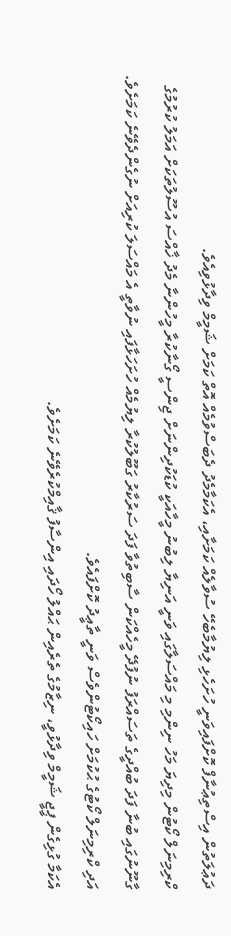ދަޢުލަތުން އިސްތިޢުނާފް ކޮށްފައިވަނީ ހުށަހެޅި ލިޔުމާބެހޭ ސުވާލެއް ކަމަށާއި، އެކަމާމެދު ދެބަސްވުމެއް އޮތް ކަމަށް ޝަމީމް ވިދާޅުވިއެވެ.
ކްރިމިނަލް ކޯޓުން މިދިޔަ މަހު ނިންމި މި މައްސަލާގައި ވަނީ އަނިޔާ ލިބުނު މީހާއަކީ ކުޑަކުދިންނަށް ޖިންސީ ގޯނާކުރާ މީހުންނާ މެދު ޚާއްސަ އުސޫލުތަކަށް އަމަލު ކުރުމުގެ ގާނޫނުގައި ބުނާ ފަދަ ބުއްދީގެ ތަސައްރަފު ނުފުދޭ މީހެއްކަން ސާބިތުވާ ފަދަ ސަރުކާރު ގަބޫލުކުރާ ލިޔުމެއް ހުށަހަޅާފައި ނުވާތީ އެ މައްސަލަ ކުރިއަށް ނުގެންދެވޭނެ ކަމަށެވެ. އަދި ކްރިމިނަލް ކޯޓުގެ ޙުކުމަށް ހައިކޯޓުންވެސް ވަނީ ތާޢީދު ކޮށްފައެވެ.
އެކަމާ ގުޅިގެން ޕީޖީ ޝަމީމް ވިދާޅުވީ، ނިޒާމުގެ ތެރެއިން ޙައްލު ހޯދައި އިންސާފު ޤާއިމްކުރެވޭނެ ކަމަށެވެ.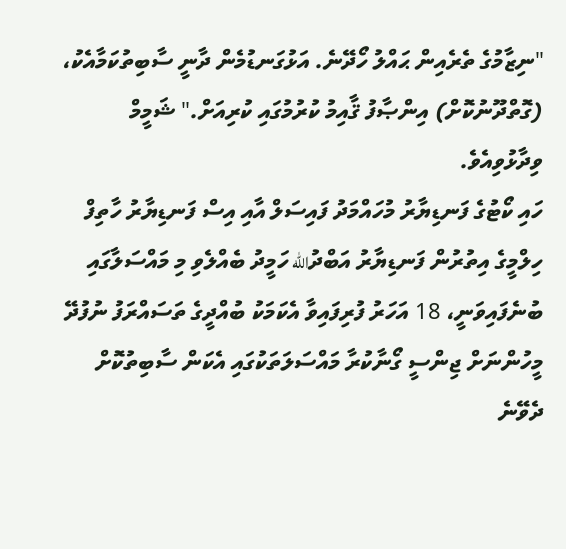"ނިޒާމުގެ ތެރެއިން ޙައްލު ހޯދޭނެ. އަޅުގަނޑުމެން ދާނީ ސާބިތުކަމާއެކު، (ގޮތްދޫނުކޮށް) އިންޞާފު ޤާއިމު ކުރުމުގައި ކުރިއަށް." ޝަމީމް ވިދާޅުވިއެވެ.
ހައި ކޯޓުގެ ފަނޑިޔާރު މުހައްމަދު ފައިސަލް އާއި އިސް ފަނޑިޔާރު ހާތިފް ހިލްމީގެ އިތުރުން ފަނޑިޔާރު އަބްދުالله ހަމީދު ބެއްލެވި މި މައްސަލާގައި ބުނެފައިވަނީ، 18 އަހަރު ފުރިފައިވާ އެކަމަކު ބުއްދީގެ ތަސައްރަފު ނުފުދޭ މީހުންނަށް ޖިންސީ ގޯނާކުރާ މައްސަލަތަކުގައި އެކަން ސާބިތުކޮށް ދެވޭނެ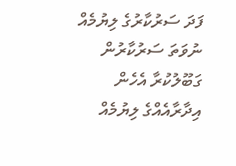ފަދަ ސަރުކާރުގެ ލިޔުމެއް ނުވަތަ ސަރުކާރުން ގަބޫލުކުރާ އެހެން އިދާރާއެއްގެ ލިޔުމެއް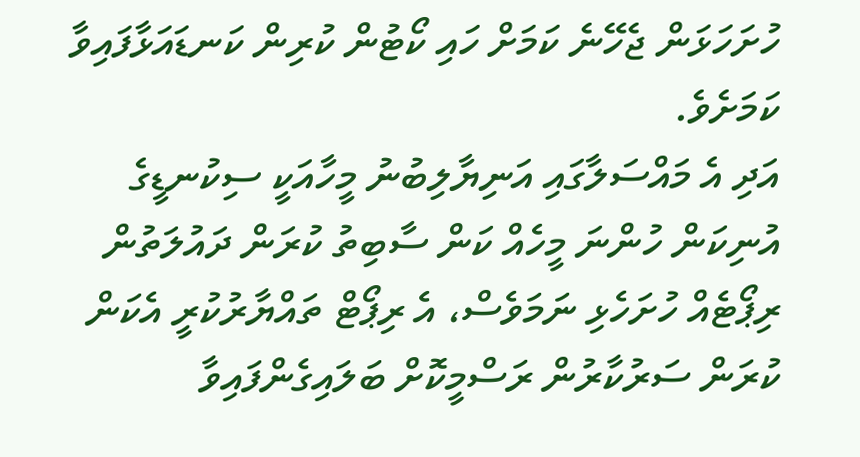ހުށަހަޅަން ޖެހޭނެ ކަމަށް ހައި ކޯޓުން ކުރިން ކަނޑައަޅާފައިވާ ކަމަށެވެ.
އަދި އެ މައްސަލާގައި އަނިޔާލިބުނު މީހާއަކީ ސިކުނޑީގެ އުނިކަން ހުންނަ މީހެއް ކަން ސާބިތު ކުރަން ދައުލަތުން ރިޕޯޓެއް ހުށަހެޅި ނަމަވެސް، އެ ރިޕޯޓް ތައްޔާރުކުރީ އެކަން ކުރަން ސަރުކާރުން ރަސްމީކޮށް ބަލައިގެންފައިވާ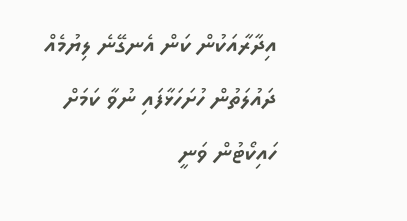އިދާރާއަކުން ކަން އެނގޭނެ ލިޔުމެއް ދައުލަތުން ހުށަހަޅާފައި ނުވާ ކަމަށް ހައިކޯޓުން ވަނީ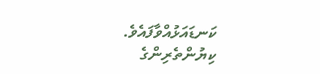ކަނޑައަޅުއްވާފައެވެ.
ކިޔުންތެރިންގެ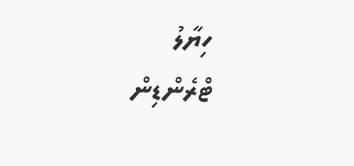ހިޔާލު
ޓްރެންޑިން